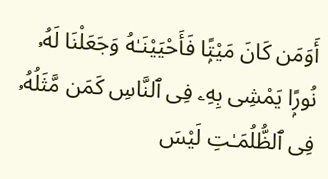أَوَمَن كَانَ مَيْتًۭا فَأَحْيَيْنَـٰهُ وَجَعَلْنَا لَهُۥ نُورًۭا يَمْشِى بِهِۦ فِى ٱلنَّاسِ كَمَن مَّثَلُهُۥ فِى ٱلظُّلُمَـٰتِ لَيْسَ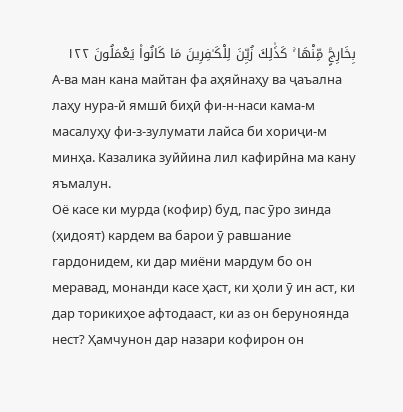بِخَارِجٍۢ مِّنْهَا ۚ كَذَٰلِكَ زُيِّنَ لِلْكَـٰفِرِينَ مَا كَانُوا۟ يَعْمَلُونَ ١٢٢
А-ва ман кана майтан фа аҳяйнаҳу ва ҷаъална лаҳу нура-й ямшӣ биҳӣ фи-н-наси кама-м масалуҳу фи-з-зулумати лайса би хориҷи-м минҳа. Казалика зуййина лил кафирӣна ма кану яъмалун.
Оё касе ки мурда (кофир) буд, пас ӯро зинда (ҳидоят) кардем ва барои ӯ равшание гардонидем, ки дар миёни мардум бо он меравад, монанди касе ҳаст, ки ҳоли ӯ ин аст, ки дар торикиҳое афтодааст, ки аз он беруноянда нест? Ҳамчунон дар назари кофирон он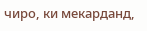чиро, ки мекарданд,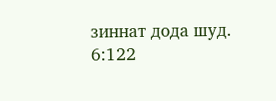зиннат дода шуд.
6:122